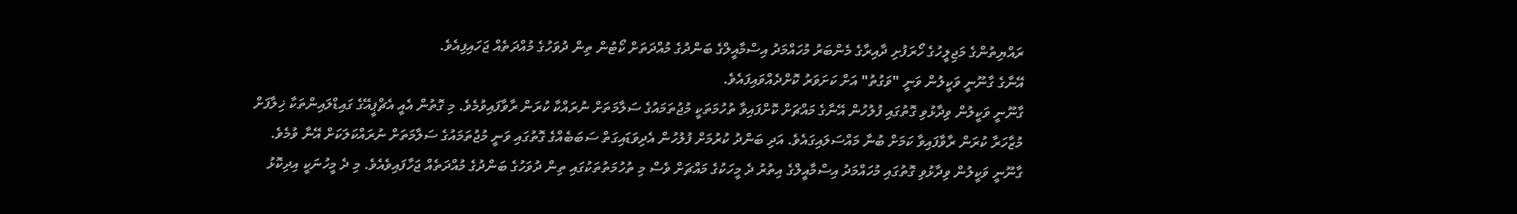ރައްޔިތުންގެ މަޖިލީހުގެ ހޯރަފުށި ދާއިރާގެ މެންބަރު މުހައްމަދު އިސްމާއީލްގެ ބަންދުގެ މުއްދަތަށް ކޯޓުން ތިން ދުވަހުގެ މުއްދަތެއް ޖަހައިފިއެވެ.
އޭނާގެ ގާނޫނީ ވަކީލުން ވަނީ "ވަގުތު" އަށް ކަށަވަރު ކޮށްދެއްވައިފައެވެ.
ގާނޫނީ ވަކީލުން ވިދާޅުވި ގޮތުގައި ފުލުހުން އޭނާގެ މައްޗަށް ކޮށްފައިވާ ތުހުމަތަކީ މުޖުތަމައުގެ ސަލާމަތަށް ނުރައްކާ ކުރަން ރާވާފައިވުމެވެ. މި ގޮތުން އެއީ އެޗްޕީއޭގެ ގައިޑްލައިންތަކާ ޚިލާފަށް މުޒާހަރާ ކުރަން ރާވާފައިވާ ކަމަށް ބުނާ މައްސަލައިގައެވެ. އަދި ބަންދު ކުރުމަށް ފުލުހުން އެދިވަޑައިގަތް ސަބަބެއްގެ ގޮތުގައި ވަނީ މުޖުތަމައުގެ ސަލާމަތަށް ނުރައްކަލަކަށް އޭނާ ވުމެވެ.
ގާނޫނީ ވަކީލުން ވިދާޅުވި ގޮތުގައި މުހައްމަދު އިސްމާއީލްގެ އިތުރު ދެ މީހަކުގެ މައްޗަށް ވެސް މި ތުހުމަތުތަކުގައި ތިން ދުވަހުގެ ބަންދުގެ މުއްދަތެއް ޖަހާފައިވެއެވެ. މި ދެ މީހުނަކީ އިދިކޮޅު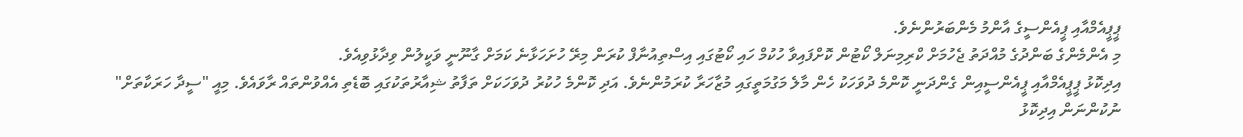ޕީޕީއެމްއާއި ޕީއެންސީގެ އާންމު މެންބަރުންނެވެ.
މި އެންމެންގެ ބަންދުގެ މުއްދަތު ޖެހުމަށް ކްރިމިނަލް ކޯޓުން ކޮށްފައިވާ ހުކުމް ހައި ކޯޓުގައި އިސްތިއުނާފް ކުރަން މިރޭ ހުށަހަޅާނެ ކަމަށް ގާނޫނީ ވަކީލުން ވިދާޅުވިއެވެ.
އިދިކޮޅު ޕީޕީއެމްއާއި ޕީއެންސީއިން ގެންދަނީ ކޮންމެ ދުވަހަކު ހެން މާލެ މަގުމަތީގައި މުޒާހަރާ ކުރަމުންނެވެ. އަދި ކޮންމެ ހުކުރު ދުވަހަކަށް ތަފާތު ޝިއާރުތަކުގައި ބޮޑެތި އެއްވުންތައް ރާވައެވެ. މިއީ "ސީދާ ހަރަކާތަށް" ނުކުންނަން އިދިކޮޅު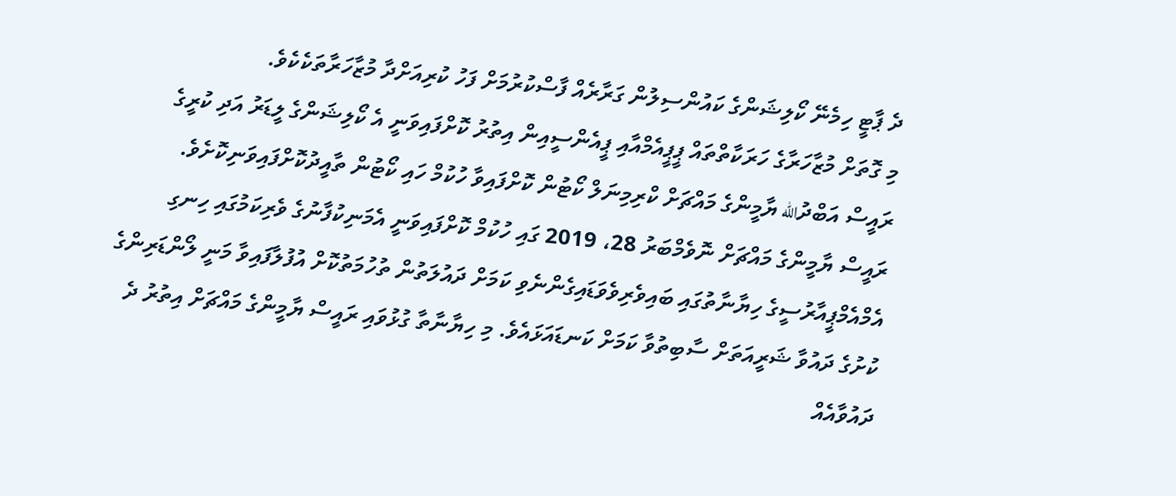ދެ ޕާޓީ ހިމެނޭ ކޯލިޝަންގެ ކައުންސިލުން ގަރާރެއް ފާސްކުރުމަށް ފަހު ކުރިއަށްދާ މުޒާހަރާތަކެކެވެ.
މި ގޮތަށް މުޒާހަރާގެ ހަރަކާތްތައް ޕީޕީއެމްއާއި ޕީއެންސީއިން އިތުރު ކޮށްފައިވަނީ އެ ކޯލިޝަންގެ ލީޑަރު އަދި ކުރީގެ ރައީސް އަބްދުالله ޔާމީންގެ މައްޗަށް ކްރިމިނަލް ކޯޓުން ކޮށްފައިވާ ހުކުމް ހައި ކޯޓުން ތާއީދުކޮށްފައިވަނިކޮށެވެ.
ރައީސް ޔާމީންގެ މައްޗަށް ނޮވެމްބަރު 28، 2019 ގައި ހުކުމް ކޮށްފައިވަނީ އެމަނިކުފާނުގެ ވެރިކަމުގައި ހިނގި އެމްއެމްޕީއާރުސީގެ ހިޔާނާތުގައި ބައިވެރިވެވަޑައިގެންނެވި ކަމަށް ދައުލަތުން ތުހުމަތުކޮށް އުފުލާފައިވާ މަނީ ލޯންޑަރިންގެ ކުށުގެ ދައުވާ ޝަރީއަތަށް ސާބިތުވާ ކަމަށް ކަނޑައަޅައެވެ. މި ހިޔާނާތާ ގުޅުވައި ރައީސް ޔާމީންގެ މައްޗަށް އިތުރު ދެ ދައުވާއެއް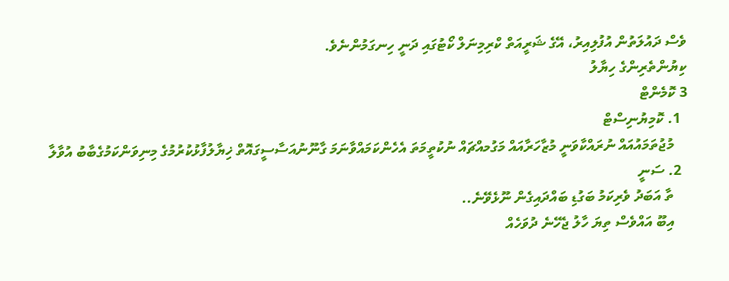ވެސް ދައުލަތުން އުފުލިއިރު، އޭގެ ޝަރީއަތް ކްރިމިނަލް ކޯޓުގައި ދަނީ ހިނގަމުންނެވެ.
ކިޔުންތެރިންގެ ހިޔާލު
3 ކޮމެންޓް
  1. ކޮމިޔުނިސްޓް
    މުޖުތަމައުއައް ނުރައްކާވަނީ މުޒާހަރާއައް މަގުމއްޗައް ނުކުތީމަތަ އެހެންކަމައްވާނަމަ ގާނޫނުއަސާސީގައޮތް ޚިޔާލުފާޅުކުރުމުގެ މިނިވަންކަމުގެބާބު އުވާލާ
  2. ސަނީ
    ތާ އަބަދު ވެރިކަމު ބަގުޑި ބައްދައިގެން ނޫޅެވޭނެ..
    އިބޫ އައްވެސް ތިޔަ ހާލު ޖެހޭނެ ދުވަހެއް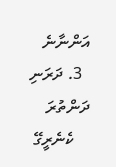އަންނާނެ
  3. ދަރަނި ދަންތުރަ
    ކެނެރީގޭ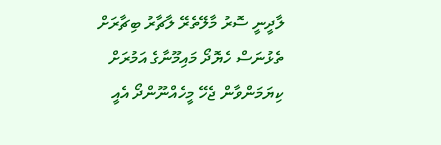ލާދީނީ ސޮރު މާލޭތެރޭ ލާޗާރު ބިޗާރަށް ތެޅުނަސް ހެޔޮދޯ މައިމޫނާގެ އަމުރަށް ކިޔަމަންވާން ޖެހޭ މީހެއްނޫންދޯ އެއީ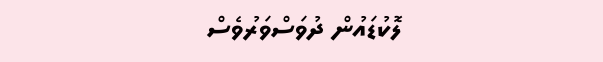ލޮކުޑައުން ދުވަސްވަރުވެސް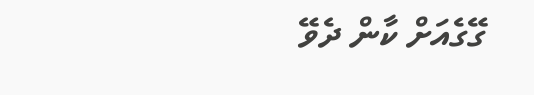ގޭގެއަށް ކާން ދެވޭ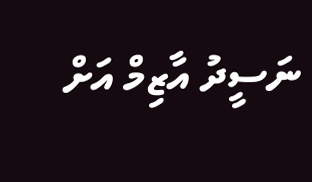ނަސީދު އާޒިމް އަށް